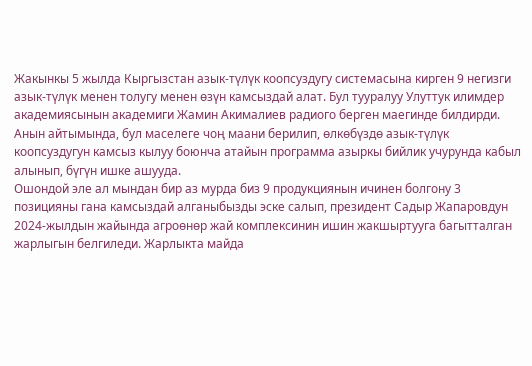Жакынкы 5 жылда Кыргызстан азык-түлүк коопсуздугу системасына кирген 9 негизги азык-түлүк менен толугу менен өзүн камсыздай алат. Бул тууралуу Улуттук илимдер академиясынын академиги Жамин Акималиев радиого берген маегинде билдирди.
Анын айтымында, бул маселеге чоң маани берилип, өлкөбүздө азык-түлүк коопсуздугун камсыз кылуу боюнча атайын программа азыркы бийлик учурунда кабыл алынып, бүгүн ишке ашууда.
Ошондой эле ал мындан бир аз мурда биз 9 продукциянын ичинен болгону 3 позицияны гана камсыздай алганыбызды эске салып, президент Садыр Жапаровдун 2024-жылдын жайында агроөнөр жай комплексинин ишин жакшыртууга багытталган жарлыгын белгиледи. Жарлыкта майда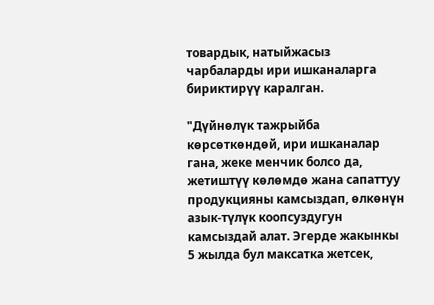товардык, натыйжасыз чарбаларды ири ишканаларга бириктирүү каралган.

"Дүйнөлүк тажрыйба көрсөткөндөй, ири ишканалар гана, жеке менчик болсo да, жетиштүү көлөмдө жана сапаттуу продукцияны камсыздап, өлкөнүн азык-түлүк коопсуздугун камсыздай алат. Эгерде жакынкы 5 жылда бул максатка жетсек,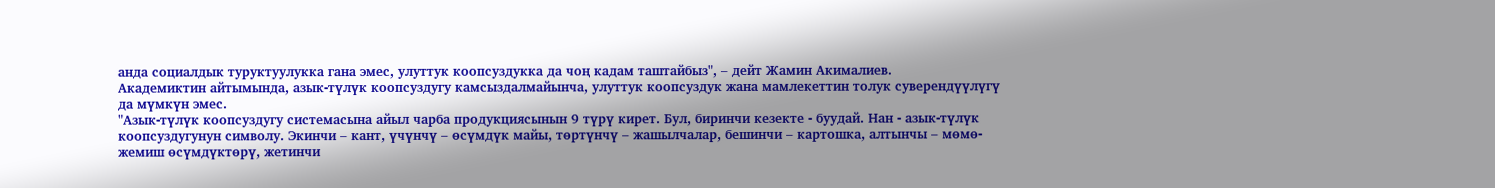анда социалдык туруктуулукка гана эмес, улуттук коопсуздукка да чоң кадам таштайбыз", – дейт Жамин Акималиев.
Академиктин айтымында, азык-түлүк коопсуздугу камсыздалмайынча, улуттук коопсуздук жана мамлекеттин толук суверендүүлүгү да мүмкүн эмес.
"Азык-түлүк коопсуздугу системасына айыл чарба продукциясынын 9 түрү кирет. Бул, биринчи кезекте - буудай. Нан - азык-түлүк коопсуздугунун символу. Экинчи – кант, үчүнчү – өсүмдүк майы, төртүнчү – жашылчалар, бешинчи – картошка, алтынчы – мөмө-жемиш өсүмдүктөрү, жетинчи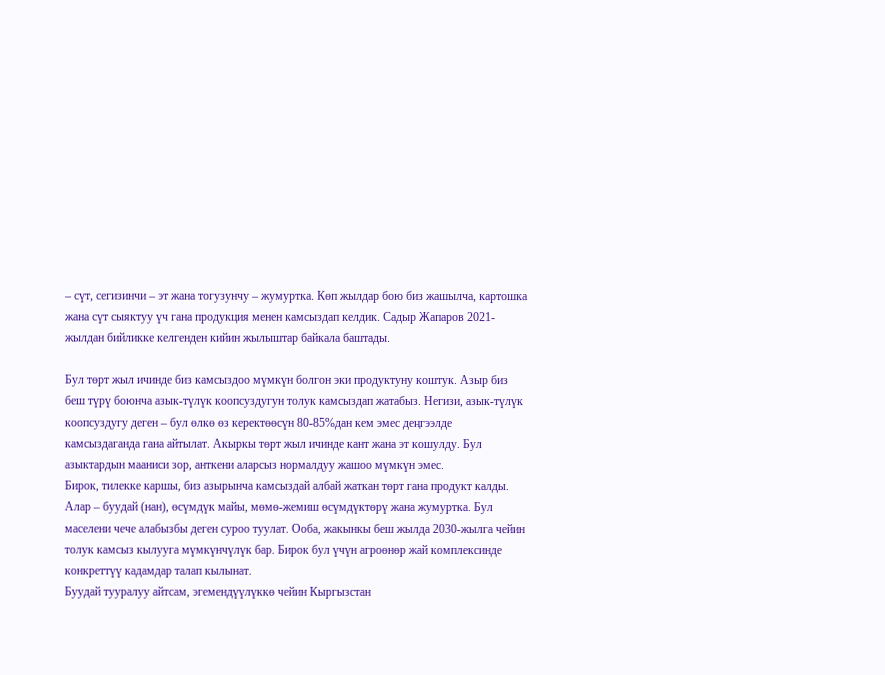– сүт, сегизинчи – эт жана тогузунчу – жумуртка. Көп жылдар бою биз жашылча, картошка жана сүт сыяктуу үч гана продукция менен камсыздап келдик. Садыр Жапаров 2021-жылдан бийликке келгенден кийин жылыштар байкала баштады.

Бул төрт жыл ичинде биз камсыздоо мүмкүн болгон эки продуктуну коштук. Азыр биз беш түрү боюнча азык-түлүк коопсуздугун толук камсыздап жатабыз. Негизи, азык-түлүк коопсуздугу деген – бул өлкө өз керектөөсүн 80-85%дан кем эмес деңгээлде камсыздаганда гана айтылат. Акыркы төрт жыл ичинде кант жана эт кошулду. Бул азыктардын мааниси зор, анткени аларсыз нормалдуу жашоо мүмкүн эмес.
Бирок, тилекке каршы, биз азырынча камсыздай албай жаткан төрт гана продукт калды. Алар – буудай (нан), өсүмдүк майы, мөмө-жемиш өсүмдүктөрү жана жумуртка. Бул маселени чече алабызбы деген суроо туулат. Ооба, жакынкы беш жылда 2030-жылга чейин толук камсыз кылууга мүмкүнчүлүк бар. Бирок бул үчүн агроөнөр жай комплексинде конкреттүү кадамдар талап кылынат.
Буудай тууралуу айтсам, эгемендүүлүккө чейин Кыргызстан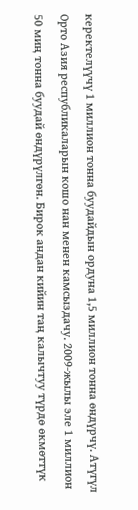керектелүүчү 1 миллион тонна буудайдын ордуна 1,5 миллион тонна өндүрчү. Атүгүл Орто Азия республикаларын кошо нан менен камсыздачу. 2009-жылы эле 1 миллион 50 миң тонна буудай өндүрүлгөн. Бирок андан кийин таң калычтуу түрдө өкмөттүк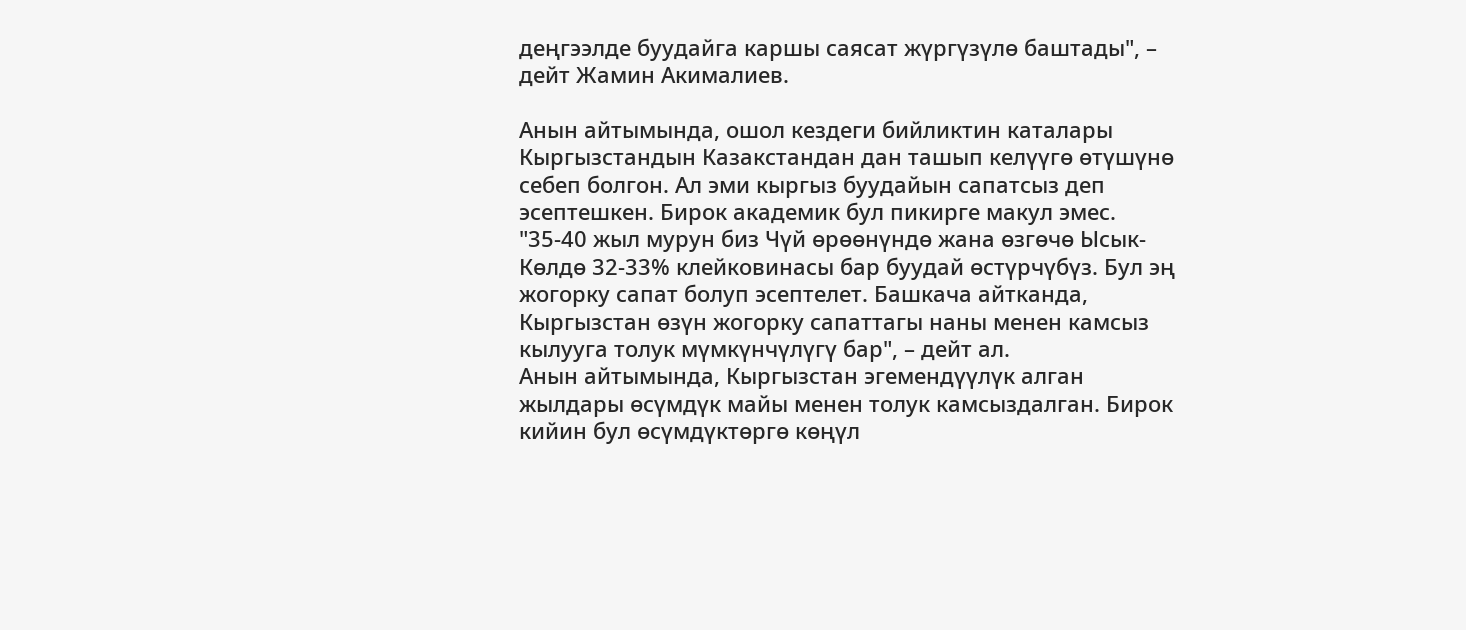деңгээлде буудайга каршы саясат жүргүзүлө баштады", – дейт Жамин Акималиев.

Анын айтымында, ошол кездеги бийликтин каталары Кыргызстандын Казакстандан дан ташып келүүгө өтүшүнө себеп болгон. Ал эми кыргыз буудайын сапатсыз деп эсептешкен. Бирок академик бул пикирге макул эмес.
"35-40 жыл мурун биз Чүй өрөөнүндө жана өзгөчө Ысык-Көлдө 32-33% клейковинасы бар буудай өстүрчүбүз. Бул эң жогорку сапат болуп эсептелет. Башкача айтканда, Кыргызстан өзүн жогорку сапаттагы наны менен камсыз кылууга толук мүмкүнчүлүгү бар", – дейт ал.
Анын айтымында, Кыргызстан эгемендүүлүк алган жылдары өсүмдүк майы менен толук камсыздалган. Бирок кийин бул өсүмдүктөргө көңүл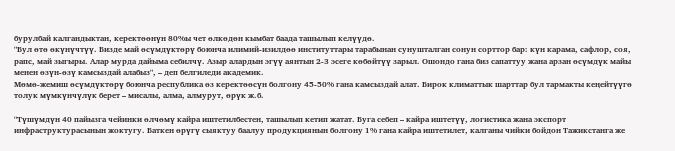бурулбай калгандыктан, керектөөнүн 80%ы чет өлкөдөн кымбат баада ташылып келүүдө.
"Бул өтө өкүнүчтүү. Бизде май өсүмдүктөрү боюнча илимий-изилдөө институттары тарабынан сунушталган сонун сорттор бар: күн карама, сафлор, соя, рапс, май зыгыры. Алар мурда дайыма себилчү. Азыр алардын эгүү аянтын 2-3 эсеге көбөйтүү зарыл. Ошондо гана биз сапаттуу жана арзан өсүмдүк майы менен өзүн-өзү камсыздай алабыз", – деп белгиледи академик.
Мөмө-жемиш өсүмдүктөрү боюнча республика өз керектөөсүн болгону 45-50% гана камсыздай алат. Бирок климаттык шарттар бул тармакты кеңейтүүгө толук мүмкүнчүлүк берет – мисалы, алма, алмурут, өрүк ж.б.

"Түшүмдүн 40 пайызга чейинки өлчөмү кайра иштетилбестен, ташылып кетип жатат. Буга себеп – кайра иштетүү, логистика жана экспорт инфраструктурасынын жоктугу. Баткен өрүгү сыяктуу баалуу продукциянын болгону 1% гана кайра иштетилет, калганы чийки бойдон Тажикстанга же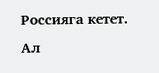Россияга кетет. Ал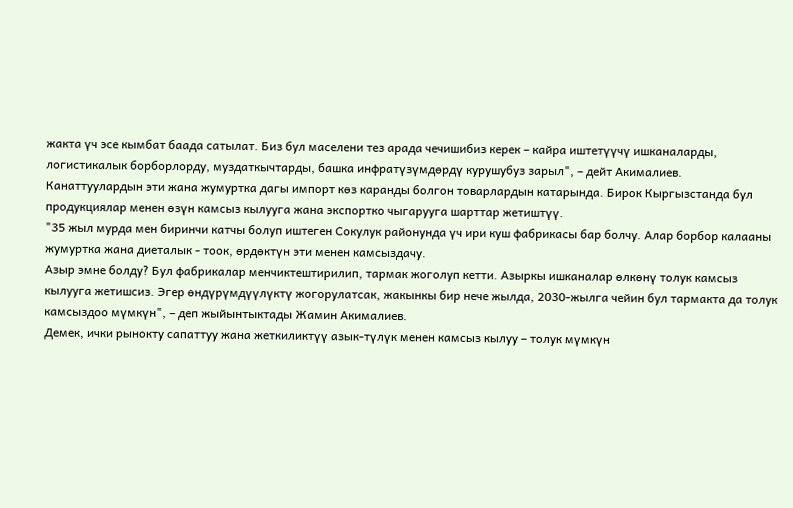жакта үч эсе кымбат баада сатылат. Биз бул маселени тез арада чечишибиз керек – кайра иштетүүчү ишканаларды, логистикалык борборлорду, муздаткычтарды, башка инфратүзүмдөрдү курушубуз зарыл", – дейт Акималиев.
Канаттуулардын эти жана жумуртка дагы импорт көз каранды болгон товарлардын катарында. Бирок Кыргызстанда бул продукциялар менен өзүн камсыз кылууга жана экспортко чыгарууга шарттар жетиштүү.
"35 жыл мурда мен биринчи катчы болуп иштеген Сокулук районунда үч ири куш фабрикасы бар болчу. Алар борбор калааны жумуртка жана диеталык - тоок, өрдөктүн эти менен камсыздачу.
Азыр эмне болду? Бул фабрикалар менчиктештирилип, тармак жоголуп кетти. Азыркы ишканалар өлкөнү толук камсыз кылууга жетишсиз. Эгер өндүрүмдүүлүктү жогорулатсак, жакынкы бир нече жылда, 2030-жылга чейин бул тармакта да толук камсыздоо мүмкүн", – деп жыйынтыктады Жамин Акималиев.
Демек, ички рынокту сапаттуу жана жеткиликтүү азык-түлүк менен камсыз кылуу – толук мүмкүн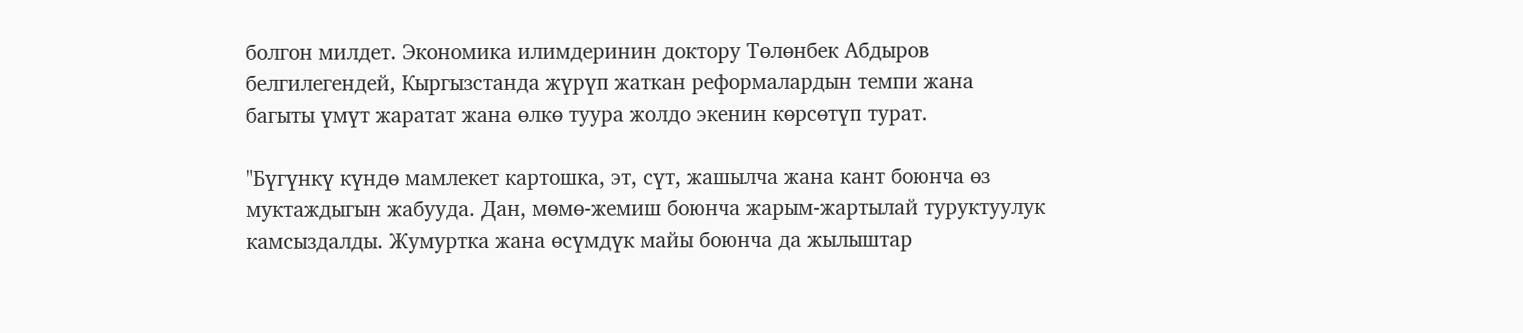болгон милдет. Экономика илимдеринин доктору Төлөнбек Абдыров белгилегендей, Кыргызстанда жүрүп жаткан реформалардын темпи жана багыты үмүт жаратат жана өлкө туура жолдо экенин көрсөтүп турат.

"Бүгүнкү күндө мамлекет картошка, эт, сүт, жашылча жана кант боюнча өз муктаждыгын жабууда. Дан, мөмө-жемиш боюнча жарым-жартылай туруктуулук камсыздалды. Жумуртка жана өсүмдүк майы боюнча да жылыштар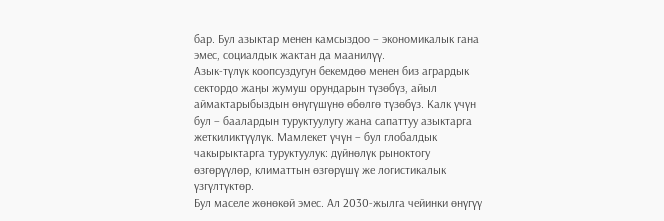бар. Бул азыктар менен камсыздоо – экономикалык гана эмес, социалдык жактан да маанилүү.
Азык-түлүк коопсуздугун бекемдөө менен биз агрардык сектордо жаңы жумуш орундарын түзөбүз, айыл аймактарыбыздын өнүгүшүнө өбөлгө түзөбүз. Калк үчүн бул – баалардын туруктуулугу жана сапаттуу азыктарга жеткиликтүүлүк. Мамлекет үчүн – бул глобалдык чакырыктарга туруктуулук: дүйнөлүк рыноктогу өзгөрүүлөр, климаттын өзгөрүшү же логистикалык үзгүлтүктөр.
Бул маселе жөнөкөй эмес. Ал 2030-жылга чейинки өнүгүү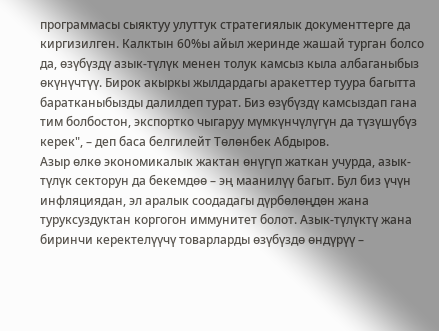программасы сыяктуу улуттук стратегиялык документтерге да киргизилген. Калктын 60%ы айыл жеринде жашай турган болсо да, өзүбүздү азык-түлүк менен толук камсыз кыла албаганыбыз өкүнүчтүү. Бирок акыркы жылдардагы аракеттер туура багытта баратканыбызды далилдеп турат. Биз өзүбүздү камсыздап гана тим болбостон, экспортко чыгаруу мүмкүнчүлүгүн да түзүшүбүз керек", – деп баса белгилейт Төлөнбек Абдыров.
Азыр өлкө экономикалык жактан өнүгүп жаткан учурда, азык-түлүк секторун да бекемдөө – эң маанилүү багыт. Бул биз үчүн инфляциядан, эл аралык соодадагы дүрбөлөңдөн жана туруксуздуктан коргогон иммунитет болот. Азык-түлүктү жана биринчи керектелүүчү товарларды өзүбүздө өндүрүү –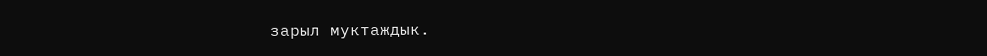зарыл муктаждык.